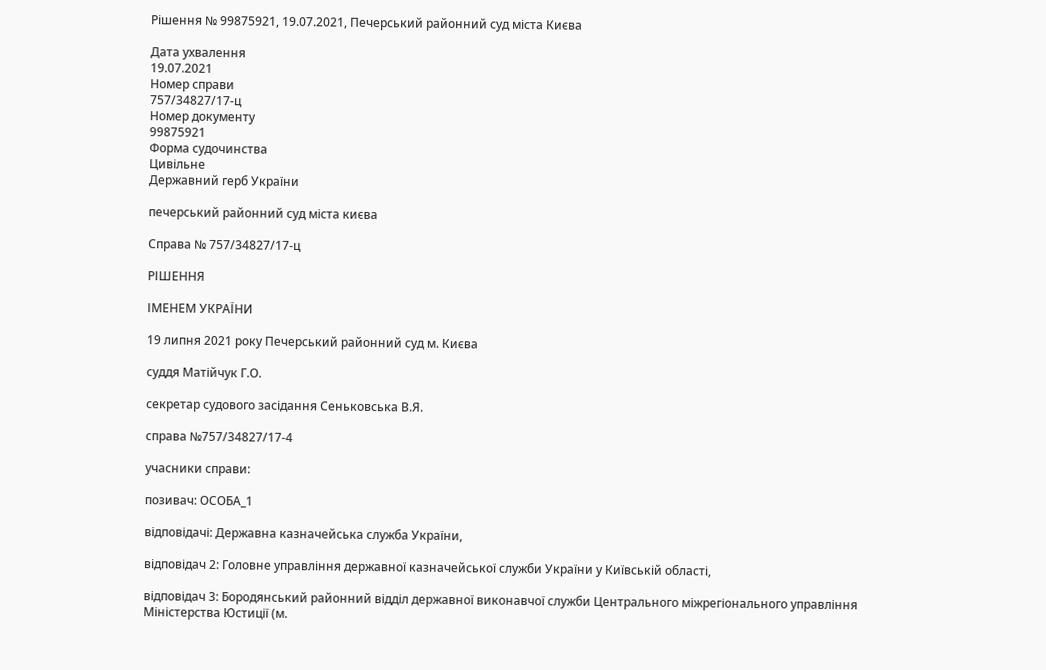Рішення № 99875921, 19.07.2021, Печерський районний суд міста Києва

Дата ухвалення
19.07.2021
Номер справи
757/34827/17-ц
Номер документу
99875921
Форма судочинства
Цивільне
Державний герб України

печерський районний суд міста києва

Справа № 757/34827/17-ц

РІШЕННЯ

ІМЕНЕМ УКРАЇНИ

19 липня 2021 року Печерський районний суд м. Києва

суддя Матійчук Г.О.

секретар судового засідання Сеньковська В.Я.

справа №757/34827/17-4

учасники справи:

позивач: ОСОБА_1

відповідачі: Державна казначейська служба України,

відповідач 2: Головне управління державної казначейської служби України у Київській області,

відповідач 3: Бородянський районний відділ державної виконавчої служби Центрального міжрегіонального управління Міністерства Юстиції (м.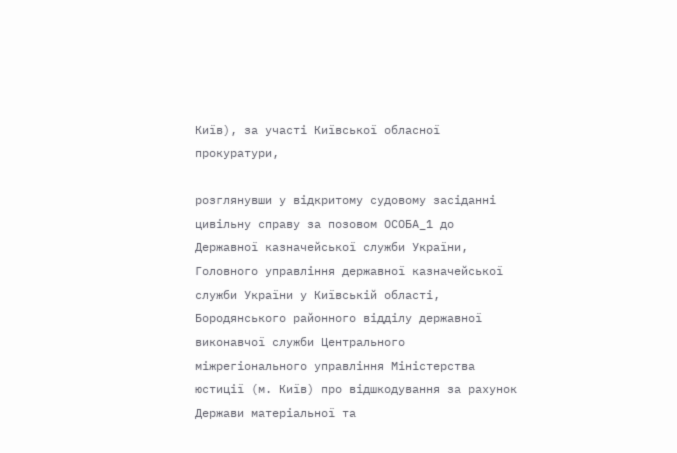Київ), за участі Київської обласної прокуратури,

розглянувши у відкритому судовому засіданні цивільну справу за позовом ОСОБА_1 до Державної казначейської служби України, Головного управління державної казначейської служби України у Київській області, Бородянського районного відділу державної виконавчої служби Центрального міжрегіонального управління Міністерства юстиції (м. Київ) про відшкодування за рахунок Держави матеріальної та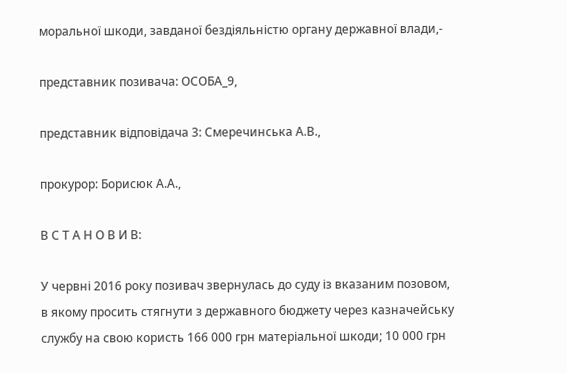моральної шкоди, завданої бездіяльністю органу державної влади,-

представник позивача: ОСОБА_9,

представник відповідача 3: Смеречинська А.В.,

прокурор: Борисюк А.А.,

В С Т А Н О В И В:

У червні 2016 року позивач звернулась до суду із вказаним позовом, в якому просить стягнути з державного бюджету через казначейську службу на свою користь 166 000 грн матеріальної шкоди; 10 000 грн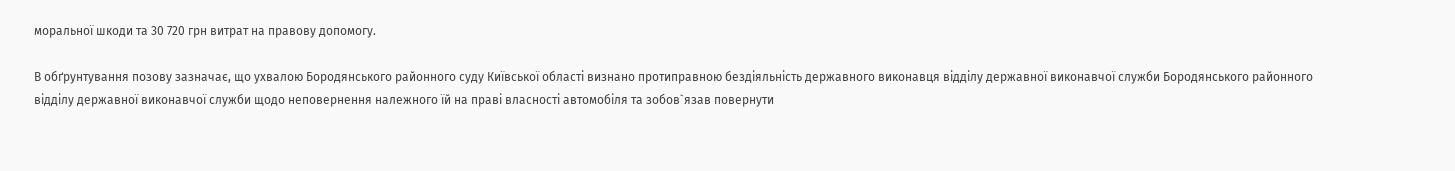моральної шкоди та 30 720 грн витрат на правову допомогу.

В обґрунтування позову зазначає, що ухвалою Бородянського районного суду Київської області визнано протиправною бездіяльність державного виконавця відділу державної виконавчої служби Бородянського районного відділу державної виконавчої служби щодо неповернення належного їй на праві власності автомобіля та зобов`язав повернути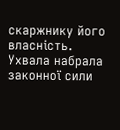скаржнику його власність. Ухвала набрала законної сили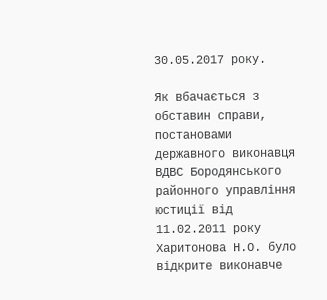30.05.2017 року.

Як вбачається з обставин справи, постановами державного виконавця ВДВС Бородянського районного управління юстиції від 11.02.2011 року Харитонова Н.О. було відкрите виконавче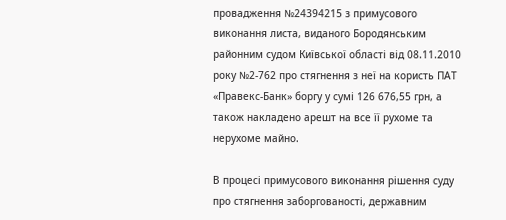провадження №24394215 з примусового виконання листа, виданого Бородянським районним судом Київської області від 08.11.2010 року №2-762 про стягнення з неї на користь ПАТ «Правекс-Банк» боргу у сумі 126 676,55 грн, а також накладено арешт на все її рухоме та нерухоме майно.

В процесі примусового виконання рішення суду про стягнення заборгованості, державним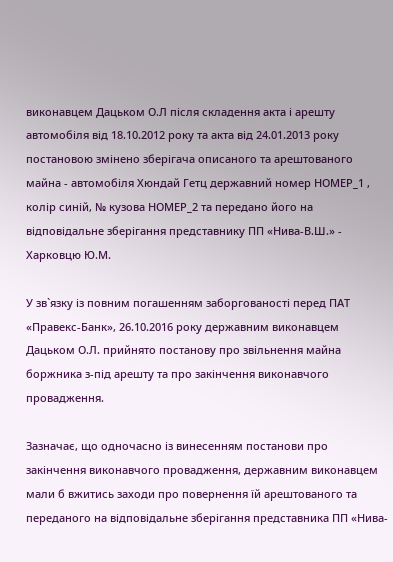виконавцем Дацьком О.Л після складення акта і арешту автомобіля від 18.10.2012 року та акта від 24.01.2013 року постановою змінено зберігача описаного та арештованого майна - автомобіля Хюндай Гетц державний номер НОМЕР_1 , колір синій, № кузова НОМЕР_2 та передано його на відповідальне зберігання представнику ПП «Нива-В.Ш.» - Харковцю Ю.М.

У зв`язку із повним погашенням заборгованості перед ПАТ «Правекс-Банк», 26.10.2016 року державним виконавцем Дацьком О.Л. прийнято постанову про звільнення майна боржника з-під арешту та про закінчення виконавчого провадження.

Зазначає, що одночасно із винесенням постанови про закінчення виконавчого провадження, державним виконавцем мали б вжитись заходи про повернення їй арештованого та переданого на відповідальне зберігання представника ПП «Нива-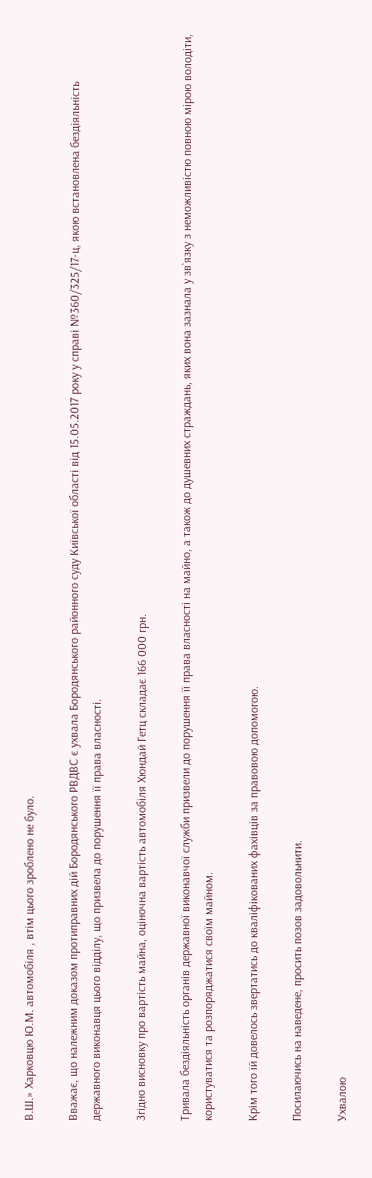В.Ш.» Харковцю Ю.М. автомобіля , втім цього зроблено не було.

Вважає, що належним доказом протиправних дій Бородянського РВДВС є ухвала Бородянського районного суду Київської області від 15.05.2017 року у справі №360/325/17-ц, якою встановлена бездіяльність державного виконавця цього відділу, що призвела до порушення її права власності.

Згідно висновку про вартість майна, оціночна вартість автомобіля Хюндай Гетц складає 166 000 грн.

Тривала бездіяльність органів державної виконавчої служби призвели до порушення її права власності на майно, а також до душевних страждань, яких вона зазнала у зв`язку з неможливістю повною мірою володіти, користуватися та розпоряджатися своїм майном.

Крім того їй довелось звертатись до кваліфікованих фахівців за правовою допомогою.

Посилаючись на наведене, просить позов задовольнити.

Ухвалою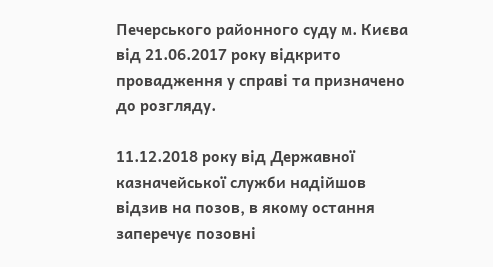Печерського районного суду м. Києва від 21.06.2017 року відкрито провадження у справі та призначено до розгляду.

11.12.2018 року від Державної казначейської служби надійшов відзив на позов, в якому остання заперечує позовні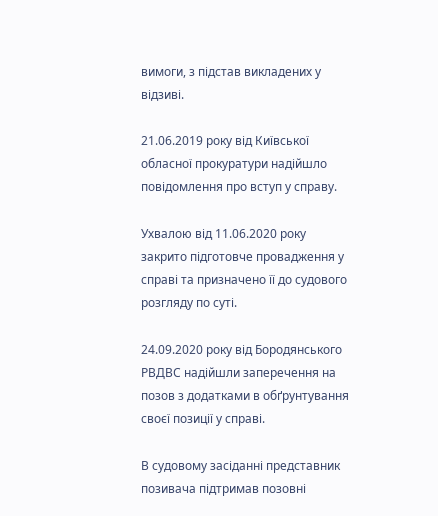вимоги, з підстав викладених у відзиві.

21.06.2019 року від Київської обласної прокуратури надійшло повідомлення про вступ у справу.

Ухвалою від 11.06.2020 року закрито підготовче провадження у справі та призначено її до судового розгляду по суті.

24.09.2020 року від Бородянського РВДВС надійшли заперечення на позов з додатками в обґрунтування своєї позиції у справі.

В судовому засіданні представник позивача підтримав позовні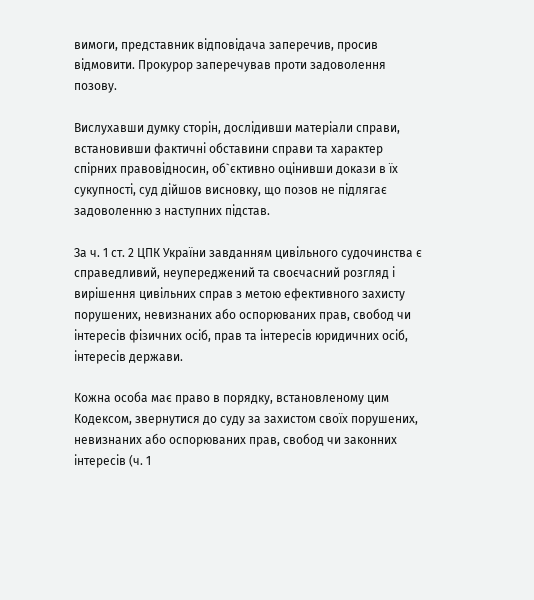вимоги, представник відповідача заперечив, просив відмовити. Прокурор заперечував проти задоволення позову.

Вислухавши думку сторін, дослідивши матеріали справи, встановивши фактичні обставини справи та характер спірних правовідносин, об`єктивно оцінивши докази в їх сукупності, суд дійшов висновку, що позов не підлягає задоволенню з наступних підстав.

За ч. 1 ст. 2 ЦПК України завданням цивільного судочинства є справедливий, неупереджений та своєчасний розгляд і вирішення цивільних справ з метою ефективного захисту порушених, невизнаних або оспорюваних прав, свобод чи інтересів фізичних осіб, прав та інтересів юридичних осіб, інтересів держави.

Кожна особа має право в порядку, встановленому цим Кодексом, звернутися до суду за захистом своїх порушених, невизнаних або оспорюваних прав, свобод чи законних інтересів (ч. 1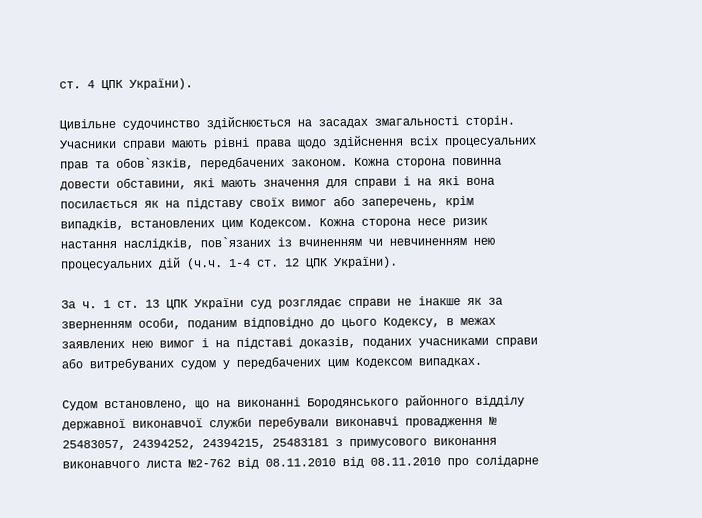ст. 4 ЦПК України).

Цивільне судочинство здійснюється на засадах змагальності сторін. Учасники справи мають рівні права щодо здійснення всіх процесуальних прав та обов`язків, передбачених законом. Кожна сторона повинна довести обставини, які мають значення для справи і на які вона посилається як на підставу своїх вимог або заперечень, крім випадків, встановлених цим Кодексом. Кожна сторона несе ризик настання наслідків, пов`язаних із вчиненням чи невчиненням нею процесуальних дій (ч.ч. 1-4 ст. 12 ЦПК України).

За ч. 1 ст. 13 ЦПК України суд розглядає справи не інакше як за зверненням особи, поданим відповідно до цього Кодексу, в межах заявлених нею вимог і на підставі доказів, поданих учасниками справи або витребуваних судом у передбачених цим Кодексом випадках.

Судом встановлено, що на виконанні Бородянського районного відділу державної виконавчої служби перебували виконавчі провадження № 25483057, 24394252, 24394215, 25483181 з примусового виконання виконавчого листа №2-762 від 08.11.2010 від 08.11.2010 про солідарне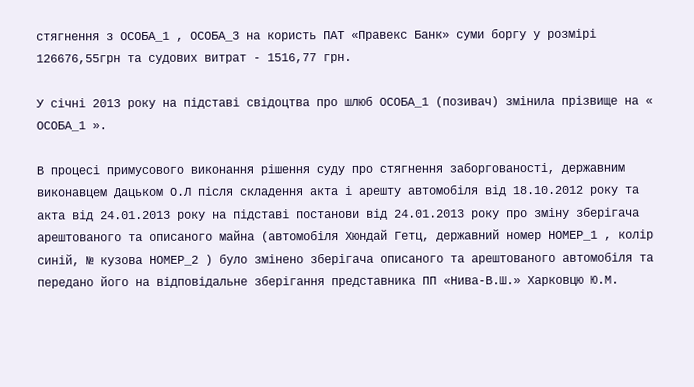стягнення з ОСОБА_1 , ОСОБА_3 на користь ПАТ «Правекс Банк» суми боргу у розмірі 126676,55грн та судових витрат - 1516,77 грн.

У січні 2013 року на підставі свідоцтва про шлюб ОСОБА_1 (позивач) змінила прізвище на « ОСОБА_1 ».

В процесі примусового виконання рішення суду про стягнення заборгованості, державним виконавцем Дацьком О.Л після складення акта і арешту автомобіля від 18.10.2012 року та акта від 24.01.2013 року на підставі постанови від 24.01.2013 року про зміну зберігача арештованого та описаного майна (автомобіля Хюндай Гетц, державний номер НОМЕР_1 , колір синій, № кузова НОМЕР_2 ) було змінено зберігача описаного та арештованого автомобіля та передано його на відповідальне зберігання представника ПП «Нива-В.Ш.» Харковцю Ю.М.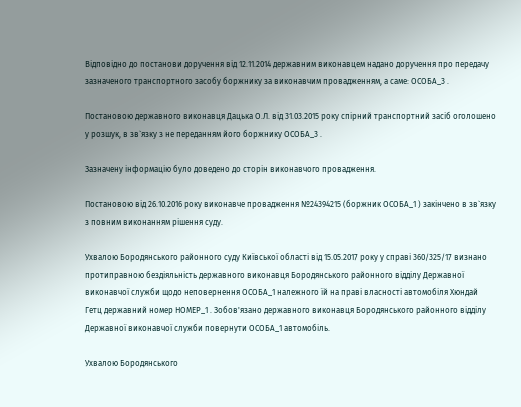Відповідно до постанови доручення від 12.11.2014 державним виконавцем надано доручення про передачу зазначеного транспортного засобу боржнику за виконавчим провадженням, а саме: ОСОБА_3 .

Постановою державного виконавця Дацька О.Л. від 31.03.2015 року спірний транспортний засіб оголошено у розшук, в зв`язку з не переданням його боржнику ОСОБА_3 .

Зазначену інформацію було доведено до сторін виконавчого провадження.

Постановою від 26.10.2016 року виконавче провадження №24394215 (боржник ОСОБА_1 ) закінчено в зв`язку з повним виконанням рішення суду.

Ухвалою Бородянського районного суду Київської області від 15.05.2017 року у справі 360/325/17 визнано протиправною бездіяльність державного виконавця Бородянського районного відділу Державної виконавчої служби щодо неповернення ОСОБА_1 належного їй на праві власності автомобіля Хюндай Гетц державний номер НОМЕР_1 . Зобов'язано державного виконавця Бородянського районного відділу Державної виконавчої служби повернути ОСОБА_1 автомобіль.

Ухвалою Бородянського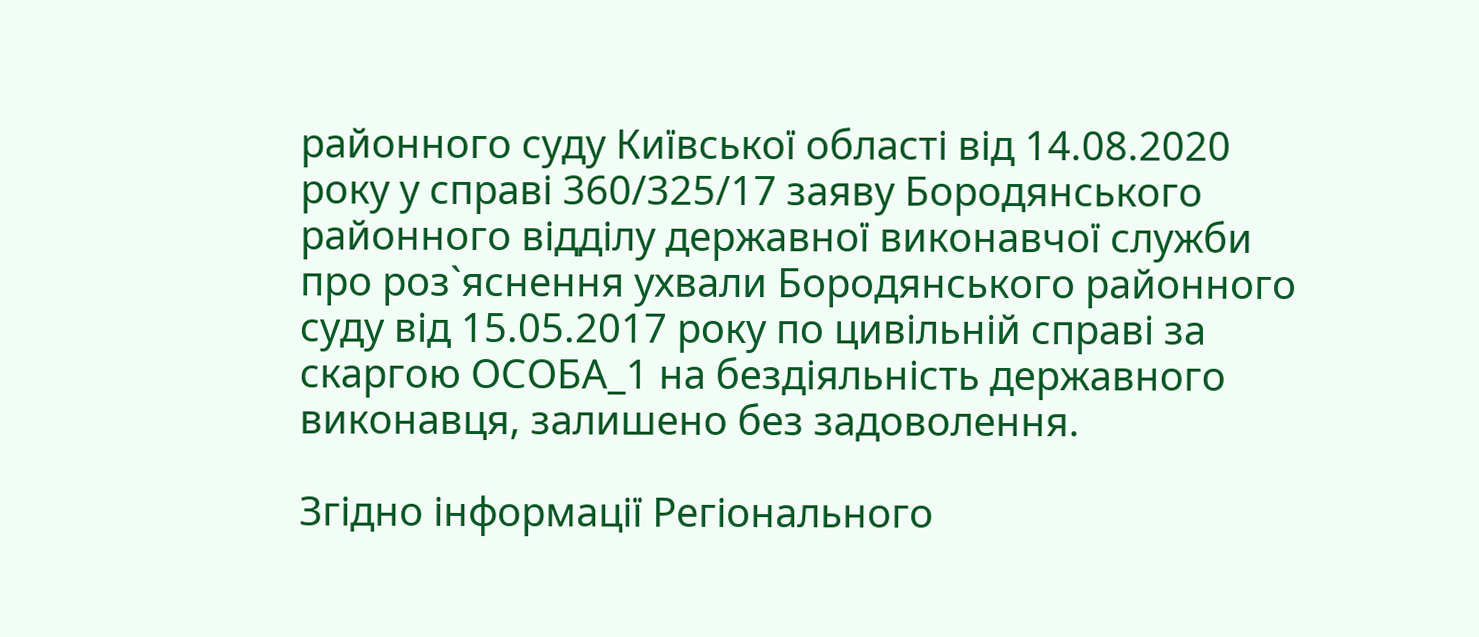районного суду Київської області від 14.08.2020 року у справі 360/325/17 заяву Бородянського районного відділу державної виконавчої служби про роз`яснення ухвали Бородянського районного суду від 15.05.2017 року по цивільній справі за скаргою ОСОБА_1 на бездіяльність державного виконавця, залишено без задоволення.

Згідно інформації Регіонального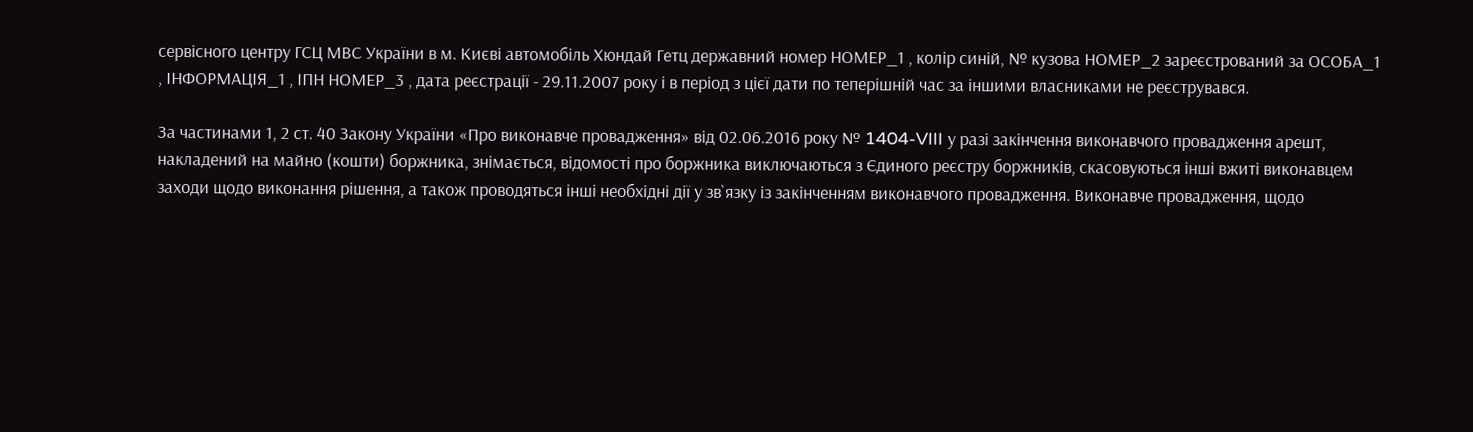сервісного центру ГСЦ МВС України в м. Києві автомобіль Хюндай Гетц державний номер НОМЕР_1 , колір синій, № кузова НОМЕР_2 зареєстрований за ОСОБА_1 , ІНФОРМАЦІЯ_1 , ІПН НОМЕР_3 , дата реєстрації - 29.11.2007 року і в період з цієї дати по теперішній час за іншими власниками не реєструвався.

За частинами 1, 2 ст. 40 Закону України «Про виконавче провадження» від 02.06.2016 року № 1404-VIII у разі закінчення виконавчого провадження арешт, накладений на майно (кошти) боржника, знімається, відомості про боржника виключаються з Єдиного реєстру боржників, скасовуються інші вжиті виконавцем заходи щодо виконання рішення, а також проводяться інші необхідні дії у зв`язку із закінченням виконавчого провадження. Виконавче провадження, щодо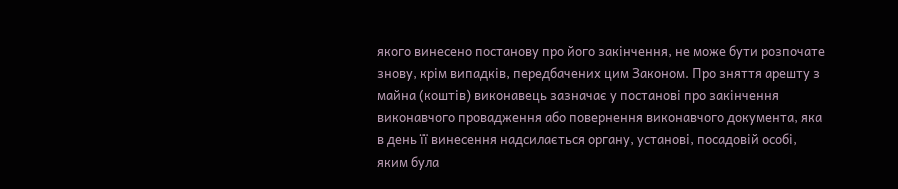якого винесено постанову про його закінчення, не може бути розпочате знову, крім випадків, передбачених цим Законом. Про зняття арешту з майна (коштів) виконавець зазначає у постанові про закінчення виконавчого провадження або повернення виконавчого документа, яка в день її винесення надсилається органу, установі, посадовій особі, яким була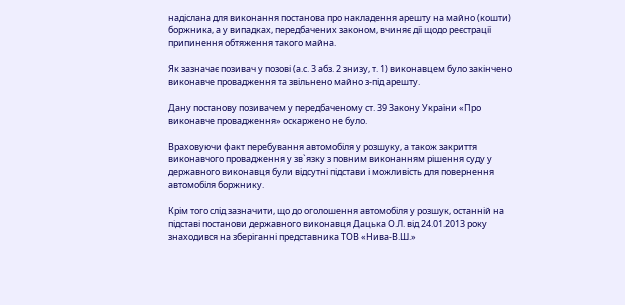надіслана для виконання постанова про накладення арешту на майно (кошти) боржника, а у випадках, передбачених законом, вчиняє дії щодо реєстрації припинення обтяження такого майна.

Як зазначає позивач у позові (а.с. 3 абз. 2 знизу, т. 1) виконавцем було закінчено виконавче провадження та звільнено майно з-під арешту.

Дану постанову позивачем у передбаченому ст. 39 Закону України «Про виконавче провадження» оскаржено не було.

Враховуючи факт перебування автомобіля у розшуку, а також закриття виконавчого провадження у зв`язку з повним виконанням рішення суду у державного виконавця були відсутні підстави і можливість для повернення автомобіля боржнику.

Крім того слід зазначити, що до оголошення автомобіля у розшук, останній на підставі постанови державного виконавця Дацька О.Л. від 24.01.2013 року знаходився на зберіганні представника ТОВ «Нива-В.Ш.»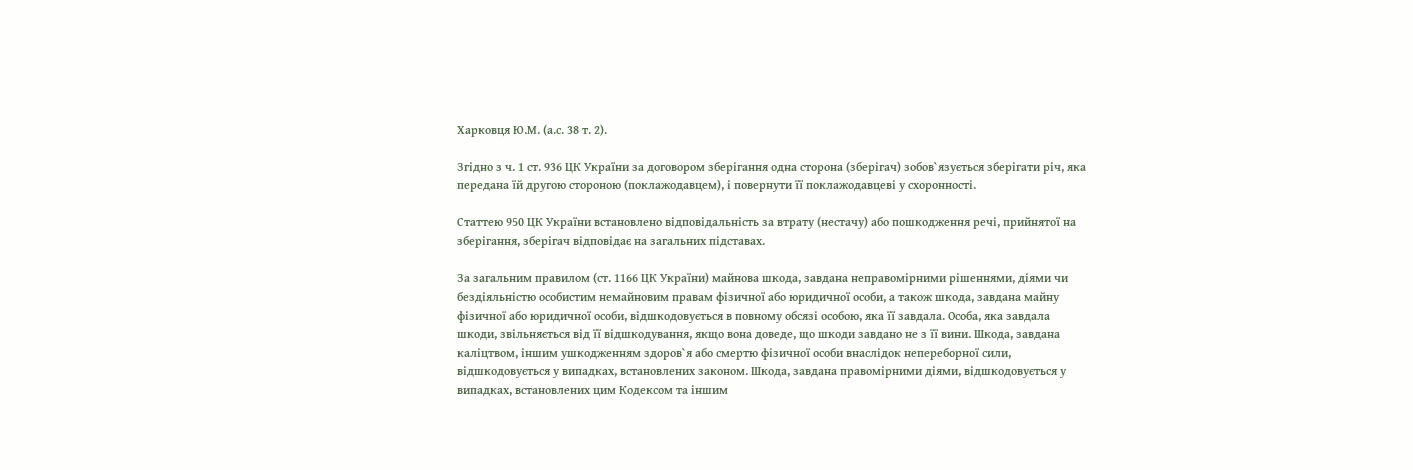Харковця Ю.М. (а.с. 38 т. 2).

Згідно з ч. 1 ст. 936 ЦК України за договором зберігання одна сторона (зберігач) зобов`язується зберігати річ, яка передана їй другою стороною (поклажодавцем), і повернути її поклажодавцеві у схоронності.

Статтею 950 ЦК України встановлено відповідальність за втрату (нестачу) або пошкодження речі, прийнятої на зберігання, зберігач відповідає на загальних підставах.

За загальним правилом (ст. 1166 ЦК України) майнова шкода, завдана неправомірними рішеннями, діями чи бездіяльністю особистим немайновим правам фізичної або юридичної особи, а також шкода, завдана майну фізичної або юридичної особи, відшкодовується в повному обсязі особою, яка її завдала. Особа, яка завдала шкоди, звільняється від її відшкодування, якщо вона доведе, що шкоди завдано не з її вини. Шкода, завдана каліцтвом, іншим ушкодженням здоров`я або смертю фізичної особи внаслідок непереборної сили, відшкодовується у випадках, встановлених законом. Шкода, завдана правомірними діями, відшкодовується у випадках, встановлених цим Кодексом та іншим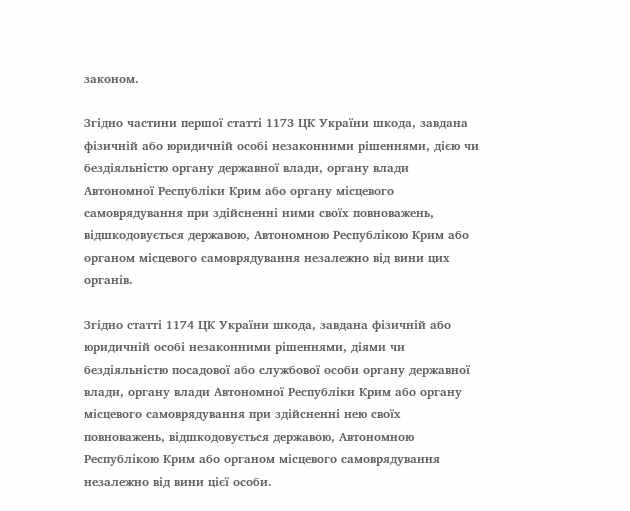законом.

Згідно частини першої статті 1173 ЦК України шкода, завдана фізичній або юридичній особі незаконними рішеннями, дією чи бездіяльністю органу державної влади, органу влади Автономної Республіки Крим або органу місцевого самоврядування при здійсненні ними своїх повноважень, відшкодовується державою, Автономною Республікою Крим або органом місцевого самоврядування незалежно від вини цих органів.

Згідно статті 1174 ЦК України шкода, завдана фізичній або юридичній особі незаконними рішеннями, діями чи бездіяльністю посадової або службової особи органу державної влади, органу влади Автономної Республіки Крим або органу місцевого самоврядування при здійсненні нею своїх повноважень, відшкодовується державою, Автономною Республікою Крим або органом місцевого самоврядування незалежно від вини цієї особи.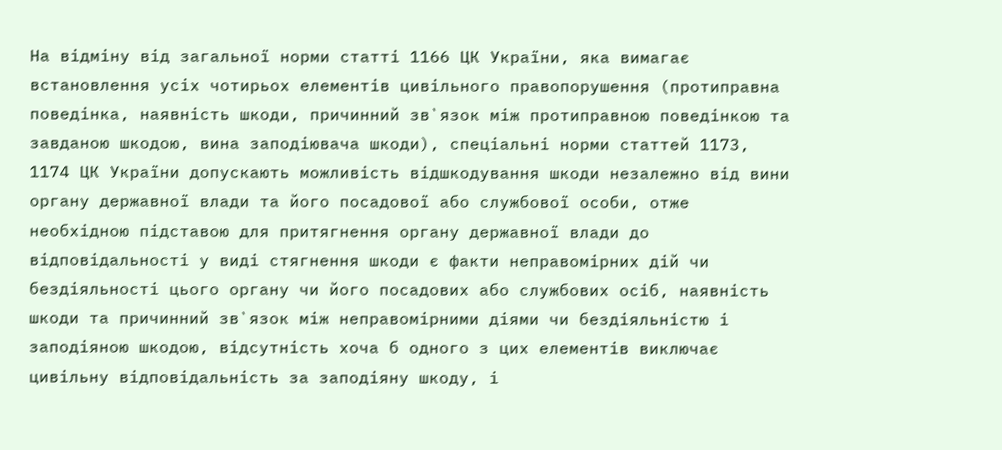На відміну від загальної норми статті 1166 ЦК України, яка вимагає встановлення усіх чотирьох елементів цивільного правопорушення (протиправна поведінка, наявність шкоди, причинний зв`язок між протиправною поведінкою та завданою шкодою, вина заподіювача шкоди), спеціальні норми статтей 1173, 1174 ЦК України допускають можливість відшкодування шкоди незалежно від вини органу державної влади та його посадової або службової особи, отже необхідною підставою для притягнення органу державної влади до відповідальності у виді стягнення шкоди є факти неправомірних дій чи бездіяльності цього органу чи його посадових або службових осіб, наявність шкоди та причинний зв`язок між неправомірними діями чи бездіяльністю і заподіяною шкодою, відсутність хоча б одного з цих елементів виключає цивільну відповідальність за заподіяну шкоду, і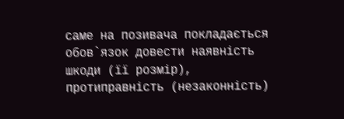саме на позивача покладається обов`язок довести наявність шкоди (її розмір), протиправність (незаконність)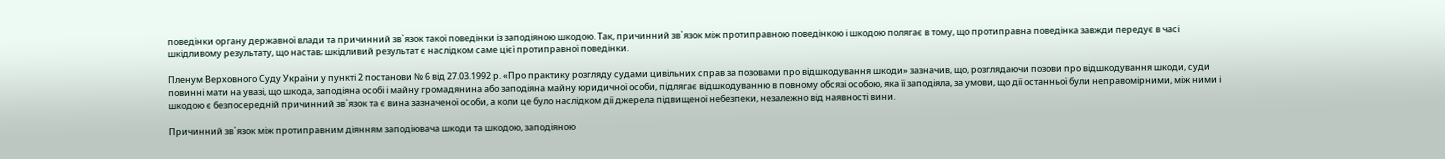поведінки органу державної влади та причинний зв`язок такої поведінки із заподіяною шкодою. Так, причинний зв`язок між протиправною поведінкою і шкодою полягає в тому, що протиправна поведінка завжди передує в часі шкідливому результату, що настав; шкідливий результат є наслідком саме цієї протиправної поведінки.

Пленум Верховного Суду України у пункті 2 постанови № 6 від 27.03.1992 р. «Про практику розгляду судами цивільних справ за позовами про відшкодування шкоди» зазначив, що, розглядаючи позови про відшкодування шкоди, суди повинні мати на увазі, що шкода, заподіяна особі і майну громадянина або заподіяна майну юридичної особи, підлягає відшкодуванню в повному обсязі особою, яка її заподіяла, за умови, що дії останньої були неправомірними, між ними і шкодою є безпосередній причинний зв`язок та є вина зазначеної особи, а коли це було наслідком дії джерела підвищеної небезпеки, незалежно від наявності вини.

Причинний зв`язок між протиправним діянням заподіювача шкоди та шкодою, заподіяною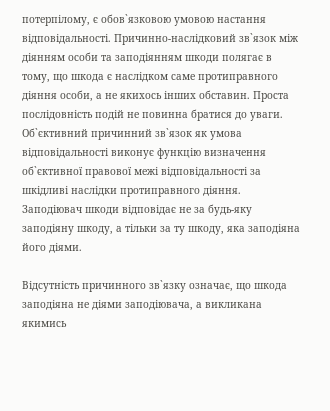потерпілому, є обов`язковою умовою настання відповідальності. Причинно-наслідковий зв`язок між діянням особи та заподіянням шкоди полягає в тому, що шкода є наслідком саме протиправного діяння особи, а не якихось інших обставин. Проста послідовність подій не повинна братися до уваги. Об`єктивний причинний зв`язок як умова відповідальності виконує функцію визначення об`єктивної правової межі відповідальності за шкідливі наслідки протиправного діяння. Заподіювач шкоди відповідає не за будь-яку заподіяну шкоду, а тільки за ту шкоду, яка заподіяна його діями.

Відсутність причинного зв`язку означає, що шкода заподіяна не діями заподіювача, а викликана якимись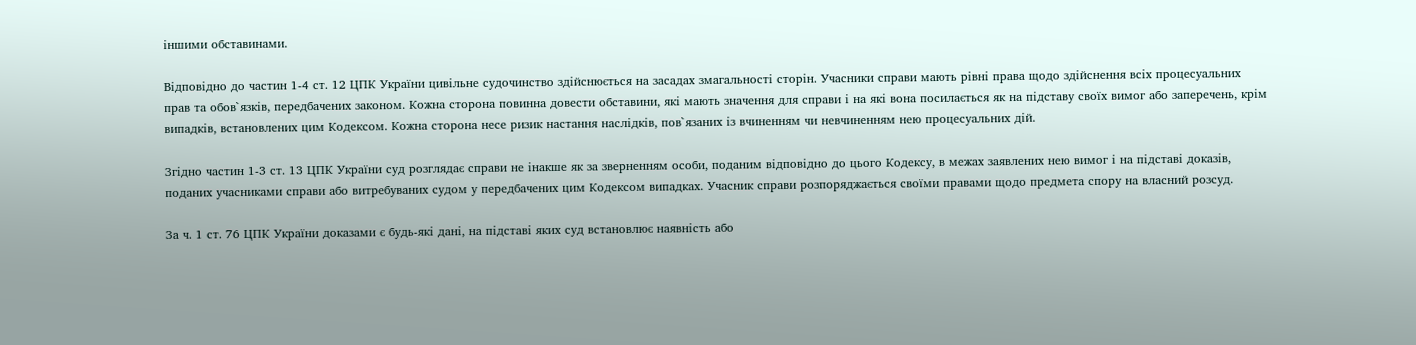іншими обставинами.

Відповідно до частин 1-4 ст. 12 ЦПК України цивільне судочинство здійснюється на засадах змагальності сторін. Учасники справи мають рівні права щодо здійснення всіх процесуальних прав та обов`язків, передбачених законом. Кожна сторона повинна довести обставини, які мають значення для справи і на які вона посилається як на підставу своїх вимог або заперечень, крім випадків, встановлених цим Кодексом. Кожна сторона несе ризик настання наслідків, пов`язаних із вчиненням чи невчиненням нею процесуальних дій.

Згідно частин 1-3 ст. 13 ЦПК України суд розглядає справи не інакше як за зверненням особи, поданим відповідно до цього Кодексу, в межах заявлених нею вимог і на підставі доказів, поданих учасниками справи або витребуваних судом у передбачених цим Кодексом випадках. Учасник справи розпоряджається своїми правами щодо предмета спору на власний розсуд.

За ч. 1 ст. 76 ЦПК України доказами є будь-які дані, на підставі яких суд встановлює наявність або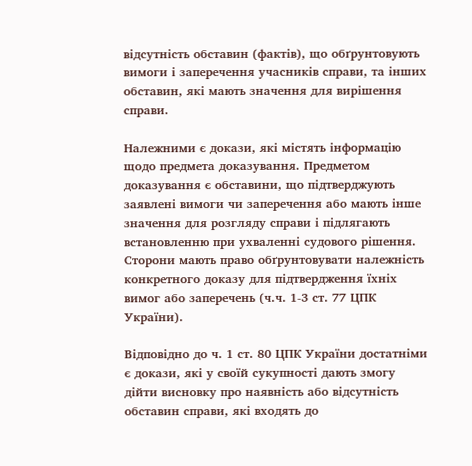відсутність обставин (фактів), що обґрунтовують вимоги і заперечення учасників справи, та інших обставин, які мають значення для вирішення справи.

Належними є докази, які містять інформацію щодо предмета доказування. Предметом доказування є обставини, що підтверджують заявлені вимоги чи заперечення або мають інше значення для розгляду справи і підлягають встановленню при ухваленні судового рішення. Сторони мають право обґрунтовувати належність конкретного доказу для підтвердження їхніх вимог або заперечень (ч.ч. 1-3 ст. 77 ЦПК України).

Відповідно до ч. 1 ст. 80 ЦПК України достатніми є докази, які у своїй сукупності дають змогу дійти висновку про наявність або відсутність обставин справи, які входять до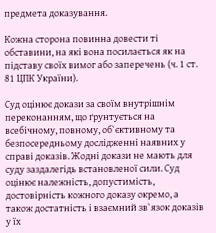предмета доказування.

Кожна сторона повинна довести ті обставини, на які вона посилається як на підставу своїх вимог або заперечень (ч. 1 ст. 81 ЦПК України).

Суд оцінює докази за своїм внутрішнім переконанням, що ґрунтується на всебічному, повному, об`єктивному та безпосередньому дослідженні наявних у справі доказів. Жодні докази не мають для суду заздалегідь встановленої сили. Суд оцінює належність, допустимість, достовірність кожного доказу окремо, а також достатність і взаємний зв`язок доказів у їх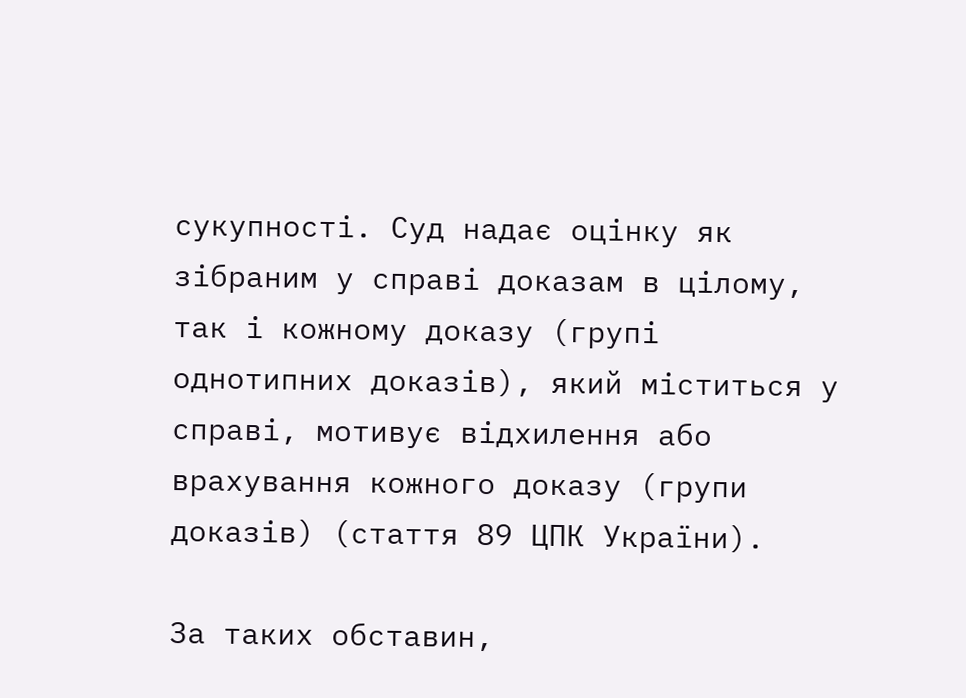сукупності. Суд надає оцінку як зібраним у справі доказам в цілому, так і кожному доказу (групі однотипних доказів), який міститься у справі, мотивує відхилення або врахування кожного доказу (групи доказів) (стаття 89 ЦПК України).

За таких обставин,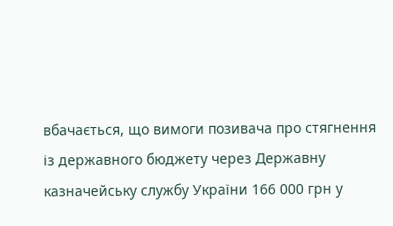вбачається, що вимоги позивача про стягнення із державного бюджету через Державну казначейську службу України 166 000 грн у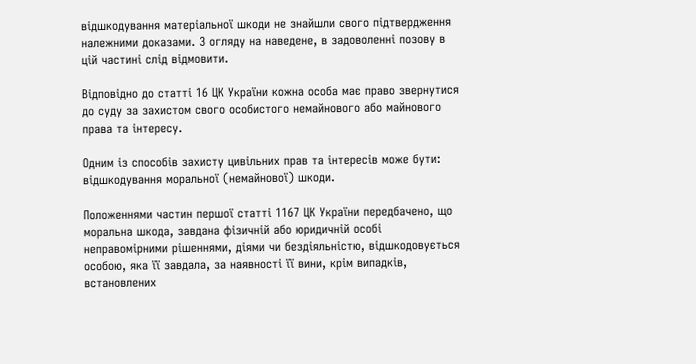відшкодування матеріальної шкоди не знайшли свого підтвердження належними доказами. З огляду на наведене, в задоволенні позову в цій частині слід відмовити.

Відповідно до статті 16 ЦК України кожна особа має право звернутися до суду за захистом свого особистого немайнового або майнового права та інтересу.

Одним із способів захисту цивільних прав та інтересів може бути: відшкодування моральної (немайнової) шкоди.

Положеннями частин першої статті 1167 ЦК України передбачено, що моральна шкода, завдана фізичній або юридичній особі неправомірними рішеннями, діями чи бездіяльністю, відшкодовується особою, яка її завдала, за наявності її вини, крім випадків, встановлених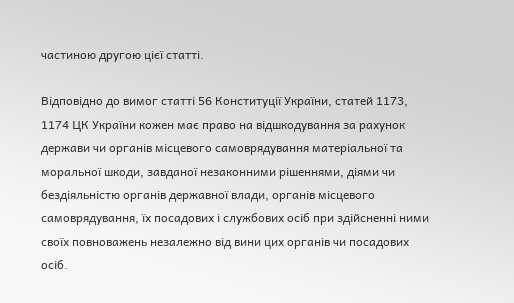частиною другою цієї статті.

Відповідно до вимог статті 56 Конституції України, статей 1173, 1174 ЦК України кожен має право на відшкодування за рахунок держави чи органів місцевого самоврядування матеріальної та моральної шкоди, завданої незаконними рішеннями, діями чи бездіяльністю органів державної влади, органів місцевого самоврядування, їх посадових і службових осіб при здійсненні ними своїх повноважень незалежно від вини цих органів чи посадових осіб.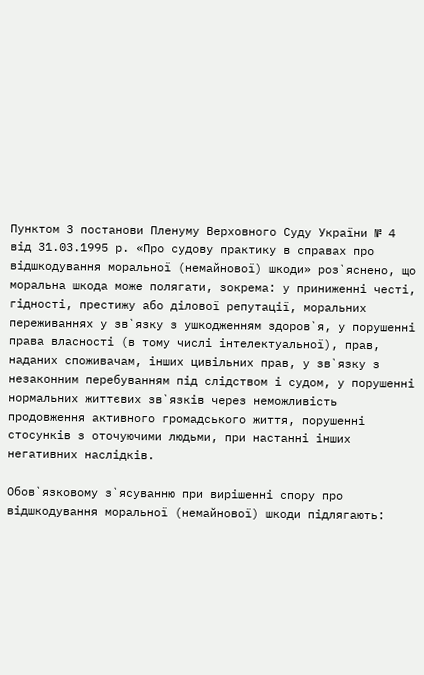Пунктом 3 постанови Пленуму Верховного Суду України № 4 від 31.03.1995 р. «Про судову практику в справах про відшкодування моральної (немайнової) шкоди» роз`яснено, що моральна шкода може полягати, зокрема: у приниженні честі, гідності, престижу або ділової репутації, моральних переживаннях у зв`язку з ушкодженням здоров`я, у порушенні права власності (в тому числі інтелектуальної), прав, наданих споживачам, інших цивільних прав, у зв`язку з незаконним перебуванням під слідством і судом, у порушенні нормальних життєвих зв`язків через неможливість продовження активного громадського життя, порушенні стосунків з оточуючими людьми, при настанні інших негативних наслідків.

Обов`язковому з`ясуванню при вирішенні спору про відшкодування моральної (немайнової) шкоди підлягають: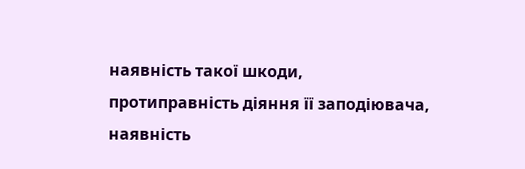наявність такої шкоди, протиправність діяння її заподіювача, наявність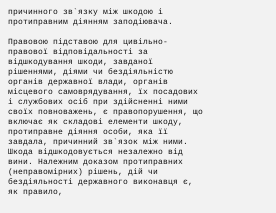причинного зв`язку між шкодою і протиправним діянням заподіювача.

Правовою підставою для цивільно-правової відповідальності за відшкодування шкоди, завданої рішеннями, діями чи бездіяльністю органів державної влади, органів місцевого самоврядування, їх посадових і службових осіб при здійсненні ними своїх повноважень, є правопорушення, що включає як складові елементи шкоду, протиправне діяння особи, яка її завдала, причинний зв`язок між ними. Шкода відшкодовується незалежно від вини. Належним доказом протиправних (неправомірних) рішень, дій чи бездіяльності державного виконавця є, як правило,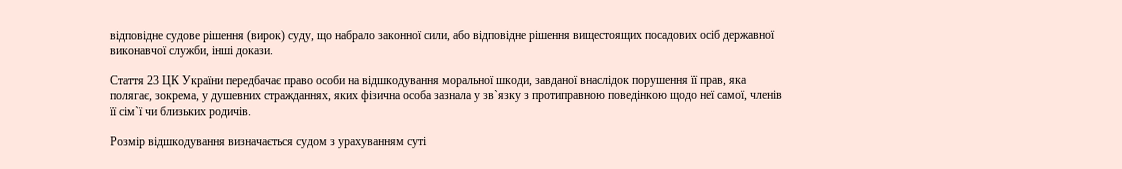відповідне судове рішення (вирок) суду, що набрало законної сили, або відповідне рішення вищестоящих посадових осіб державної виконавчої служби, інші докази.

Стаття 23 ЦК України передбачає право особи на відшкодування моральної шкоди, завданої внаслідок порушення її прав, яка полягає, зокрема, у душевних стражданнях, яких фізична особа зазнала у зв`язку з протиправною поведінкою щодо неї самої, членів її сім`ї чи близьких родичів.

Розмір відшкодування визначається судом з урахуванням суті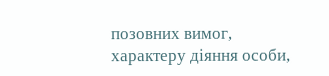позовних вимог, характеру діяння особи,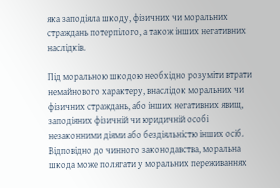яка заподіяла шкоду, фізичних чи моральних страждань потерпілого, а також інших негативних наслідків.

Під моральною шкодою необхідно розуміти втрати немайнового характеру, внаслідок моральних чи фізичних страждань, або інших негативних явищ, заподіяних фізичній чи юридичній особі незаконними діями або бездіяльністю інших осіб. Відповідно до чинного законодавства, моральна шкода може полягати у моральних переживаннях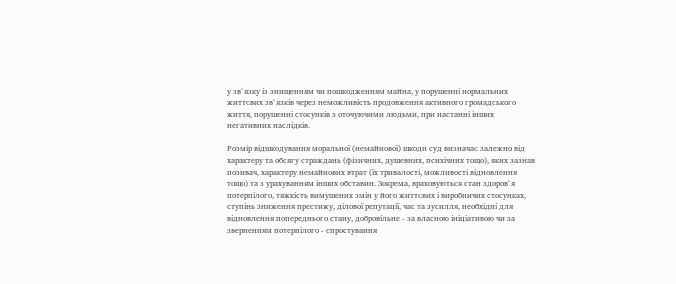у зв`язку із знищенням чи пошкодженням майна, у порушенні нормальних життєвих зв`язків через неможливість продовження активного громадського життя, порушенні стосунків з оточуючими людьми, при настанні інших негативних наслідків.

Розмір відшкодування моральної (немайнової) шкоди суд визначає залежно від характеру та обсягу страждань (фізичних, душевних, психічних тощо), яких зазнав позивач, характеру немайнових втрат (їх тривалості, можливості відновлення тощо) та з урахуванням інших обставин. Зокрема, враховуються стан здоров`я потерпілого, тяжкість вимушених змін у його життєвих і виробничих стосунках, ступінь зниження престижу, ділової репутації, час та зусилля, необхідні для відновлення попереднього стану, добровільне - за власною ініціативою чи за зверненням потерпілого - спростування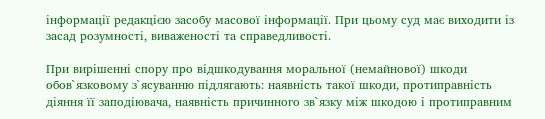інформації редакцією засобу масової інформації. При цьому суд має виходити із засад розумності, виваженості та справедливості.

При вирішенні спору про відшкодування моральної (немайнової) шкоди обов`язковому з`ясуванню підлягають: наявність такої шкоди, протиправність діяння її заподіювача, наявність причинного зв`язку між шкодою і протиправним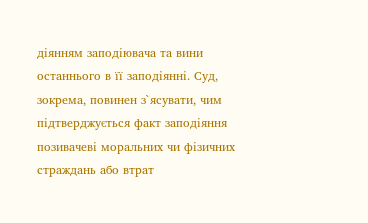діянням заподіювача та вини останнього в її заподіянні. Суд, зокрема, повинен з`ясувати, чим підтверджується факт заподіяння позивачеві моральних чи фізичних страждань або втрат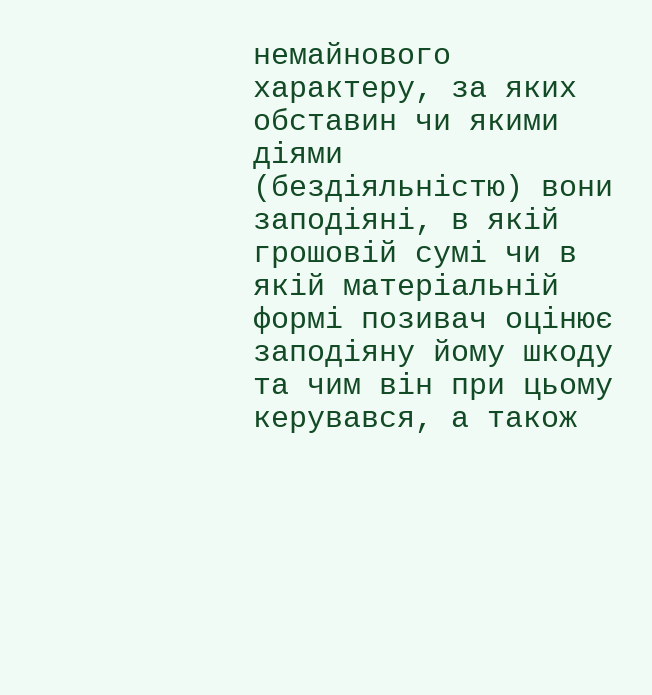немайнового характеру, за яких обставин чи якими діями (бездіяльністю) вони заподіяні, в якій грошовій сумі чи в якій матеріальній формі позивач оцінює заподіяну йому шкоду та чим він при цьому керувався, а також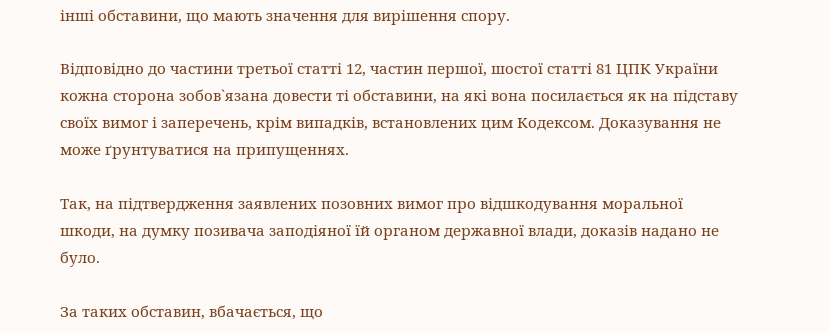інші обставини, що мають значення для вирішення спору.

Відповідно до частини третьої статті 12, частин першої, шостої статті 81 ЦПК України кожна сторона зобов`язана довести ті обставини, на які вона посилається як на підставу своїх вимог і заперечень, крім випадків, встановлених цим Кодексом. Доказування не може ґрунтуватися на припущеннях.

Так, на підтвердження заявлених позовних вимог про відшкодування моральної шкоди, на думку позивача заподіяної їй органом державної влади, доказів надано не було.

За таких обставин, вбачається, що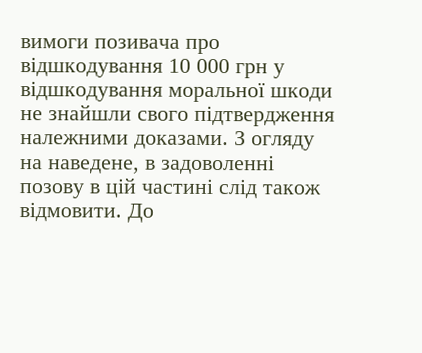вимоги позивача про відшкодування 10 000 грн у відшкодування моральної шкоди не знайшли свого підтвердження належними доказами. З огляду на наведене, в задоволенні позову в цій частині слід також відмовити. До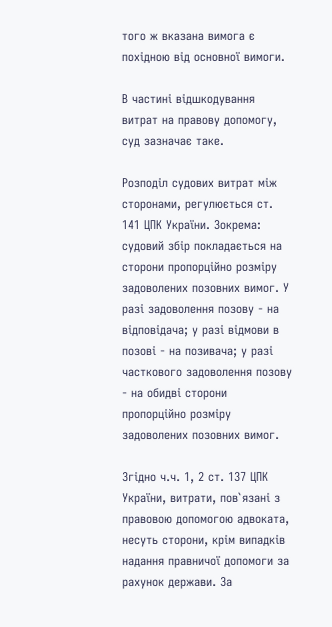того ж вказана вимога є похідною від основної вимоги.

В частині відшкодування витрат на правову допомогу, суд зазначає таке.

Розподіл судових витрат між сторонами, регулюється ст. 141 ЦПК України. Зокрема: судовий збір покладається на сторони пропорційно розміру задоволених позовних вимог. У разі задоволення позову - на відповідача; у разі відмови в позові - на позивача; у разі часткового задоволення позову - на обидві сторони пропорційно розміру задоволених позовних вимог.

Згідно ч.ч. 1, 2 ст. 137 ЦПК України, витрати, пов`язані з правовою допомогою адвоката, несуть сторони, крім випадків надання правничої допомоги за рахунок держави. За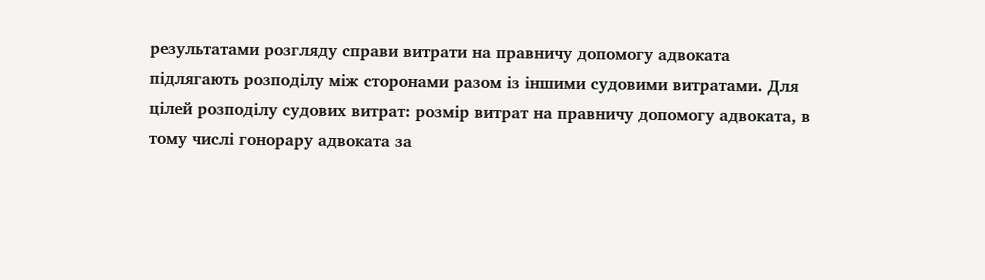результатами розгляду справи витрати на правничу допомогу адвоката підлягають розподілу між сторонами разом із іншими судовими витратами. Для цілей розподілу судових витрат: розмір витрат на правничу допомогу адвоката, в тому числі гонорару адвоката за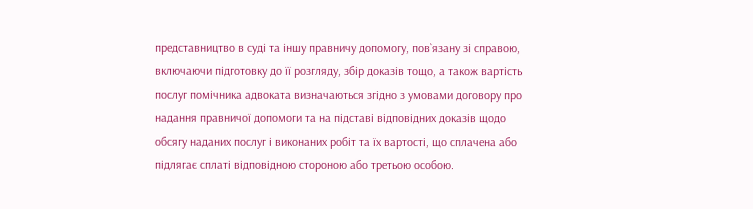представництво в суді та іншу правничу допомогу, пов`язану зі справою, включаючи підготовку до її розгляду, збір доказів тощо, а також вартість послуг помічника адвоката визначаються згідно з умовами договору про надання правничої допомоги та на підставі відповідних доказів щодо обсягу наданих послуг і виконаних робіт та їх вартості, що сплачена або підлягає сплаті відповідною стороною або третьою особою.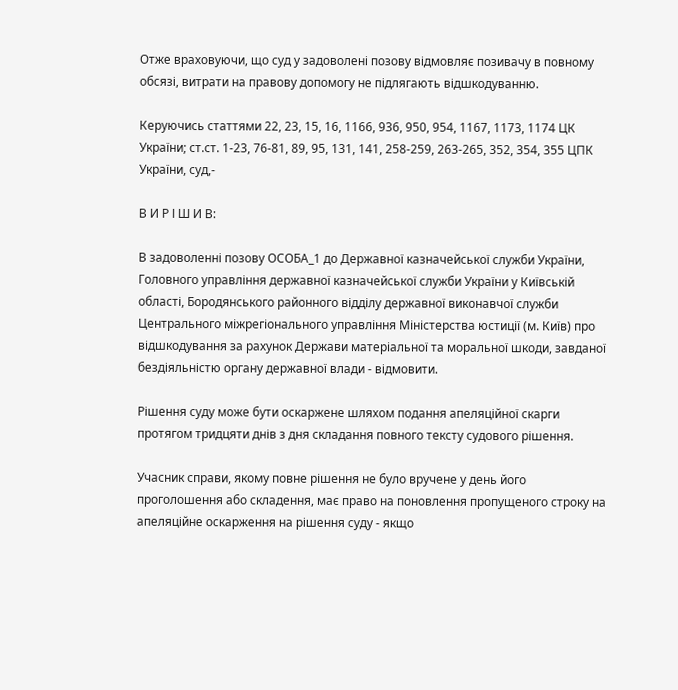Отже враховуючи, що суд у задоволені позову відмовляє позивачу в повному обсязі, витрати на правову допомогу не підлягають відшкодуванню.

Керуючись статтями 22, 23, 15, 16, 1166, 936, 950, 954, 1167, 1173, 1174 ЦК України; ст.ст. 1-23, 76-81, 89, 95, 131, 141, 258-259, 263-265, 352, 354, 355 ЦПК України, суд,-

В И Р І Ш И В:

В задоволенні позову ОСОБА_1 до Державної казначейської служби України, Головного управління державної казначейської служби України у Київській області, Бородянського районного відділу державної виконавчої служби Центрального міжрегіонального управління Міністерства юстиції (м. Київ) про відшкодування за рахунок Держави матеріальної та моральної шкоди, завданої бездіяльністю органу державної влади - відмовити.

Рішення суду може бути оскаржене шляхом подання апеляційної скарги протягом тридцяти днів з дня складання повного тексту судового рішення.

Учасник справи, якому повне рішення не було вручене у день його проголошення або складення, має право на поновлення пропущеного строку на апеляційне оскарження на рішення суду - якщо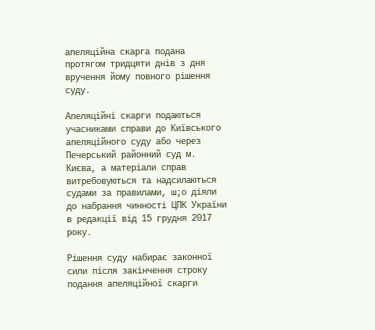апеляційна скарга подана протягом тридцяти днів з дня вручення йому повного рішення суду.

Апеляційні скарги подаються учасниками справи до Київського апеляційного суду або через Печерський районний суд м. Києва, а матеріали справ витребовуються та надсилаються судами за правилами, ш;о діяли до набрання чинності ЦПК України в редакції від 15 грудня 2017 року.

Рішення суду набирає законної сили після закінчення строку подання апеляційної скарги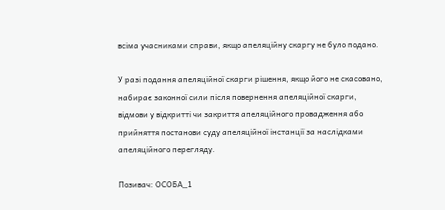всіма учасниками справи, якщо апеляційну скаргу не було подано.

У разі подання апеляційної скарги рішення, якщо його не скасовано, набирає законної сили після повернення апеляційної скарги, відмови у відкритті чи закриття апеляційного провадження або прийняття постанови суду апеляційної інстанції за наслідками апеляційного перегляду.

Позивач: ОСОБА_1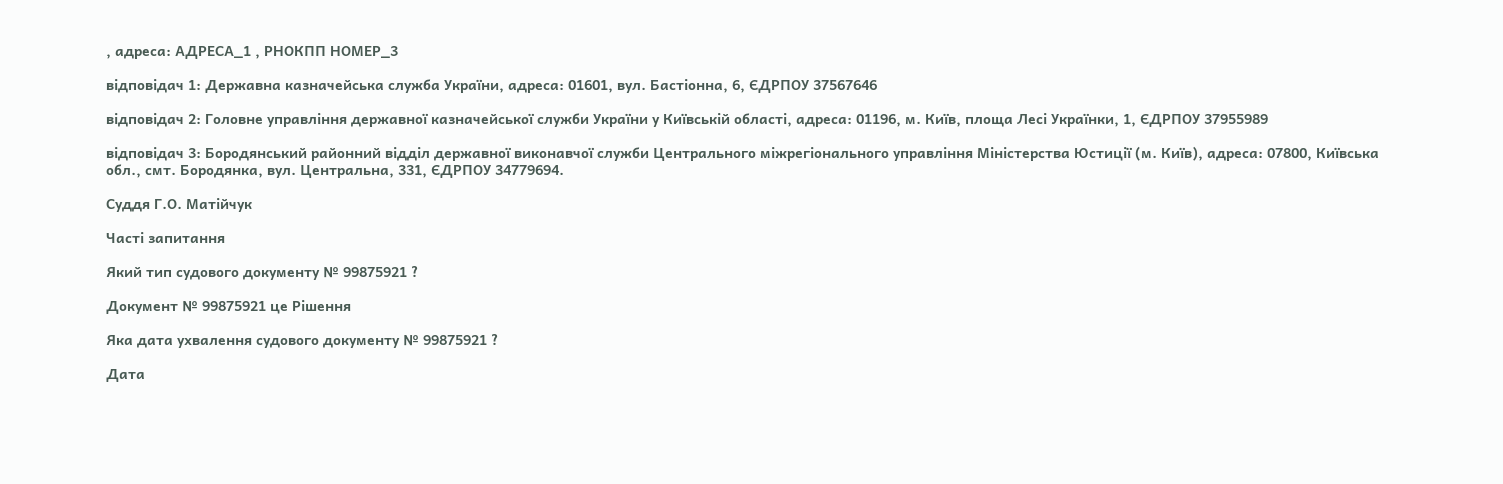, адреса: АДРЕСА_1 , РНОКПП НОМЕР_3

відповідач 1: Державна казначейська служба України, адреса: 01601, вул. Бастіонна, 6, ЄДРПОУ 37567646

відповідач 2: Головне управління державної казначейської служби України у Київській області, адреса: 01196, м. Київ, площа Лесі Українки, 1, ЄДРПОУ 37955989

відповідач 3: Бородянський районний відділ державної виконавчої служби Центрального міжрегіонального управління Міністерства Юстиції (м. Київ), адреса: 07800, Київська обл., смт. Бородянка, вул. Центральна, 331, ЄДРПОУ 34779694.

Суддя Г.О. Матійчук

Часті запитання

Який тип судового документу № 99875921 ?

Документ № 99875921 це Рішення

Яка дата ухвалення судового документу № 99875921 ?

Дата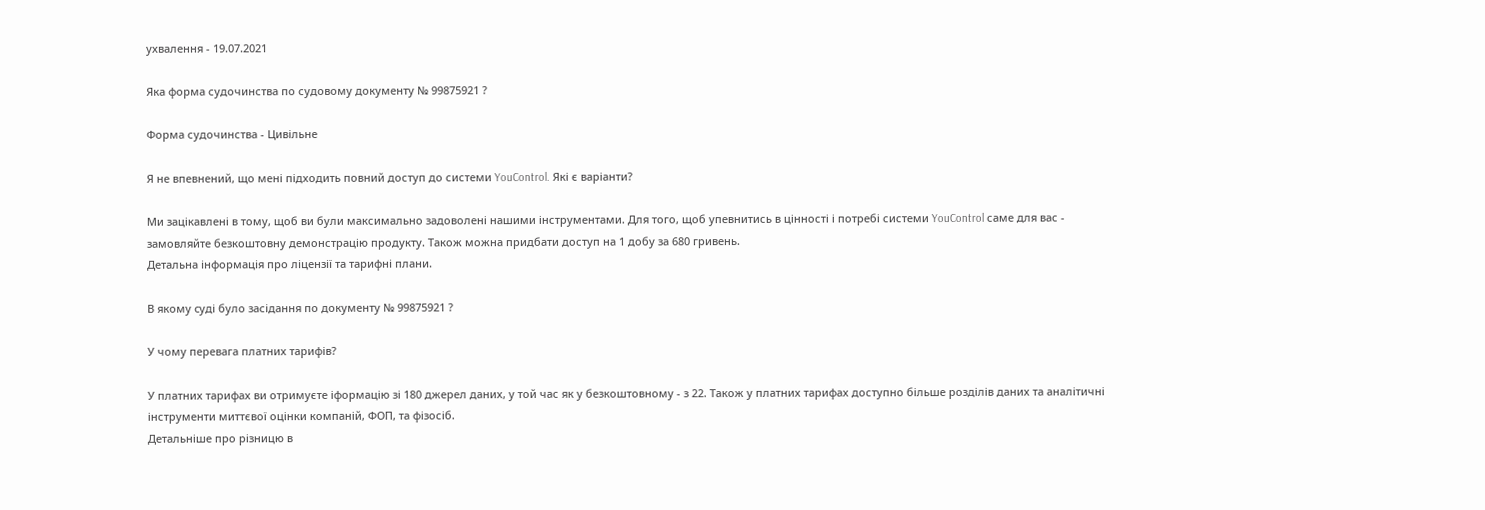ухвалення - 19.07.2021

Яка форма судочинства по судовому документу № 99875921 ?

Форма судочинства - Цивільне

Я не впевнений, що мені підходить повний доступ до системи YouControl. Які є варіанти?

Ми зацікавлені в тому, щоб ви були максимально задоволені нашими інструментами. Для того, щоб упевнитись в цінності і потребі системи YouControl саме для вас - замовляйте безкоштовну демонстрацію продукту. Також можна придбати доступ на 1 добу за 680 гривень.
Детальна інформація про ліцензії та тарифні плани.

В якому cуді було засідання по документу № 99875921 ?

У чому перевага платних тарифів?

У платних тарифах ви отримуєте іформацію зі 180 джерел даних, у той час як у безкоштовному - з 22. Також у платних тарифах доступно більше розділів даних та аналітичні інструменти миттєвої оцінки компаній, ФОП, та фізосіб.
Детальніше про різницю в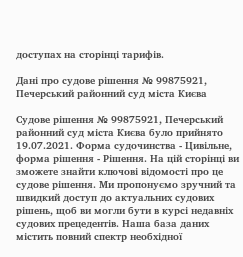доступах на сторінці тарифів.

Дані про судове рішення № 99875921, Печерський районний суд міста Києва

Судове рішення № 99875921, Печерський районний суд міста Києва було прийнято 19.07.2021. Форма судочинства - Цивільне, форма рішення - Рішення. На цій сторінці ви зможете знайти ключові відомості про це судове рішення. Ми пропонуємо зручний та швидкий доступ до актуальних судових рішень, щоб ви могли бути в курсі недавніх судових прецедентів. Наша база даних містить повний спектр необхідної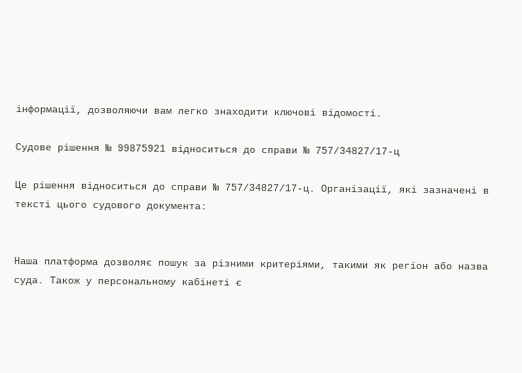інформації, дозволяючи вам легко знаходити ключові відомості.

Судове рішення № 99875921 відноситься до справи № 757/34827/17-ц

Це рішення відноситься до справи № 757/34827/17-ц. Організації, які зазначені в тексті цього судового документа:


Наша платформа дозволяє пошук за різними критеріями, такими як регіон або назва суда. Також у персональному кабінеті є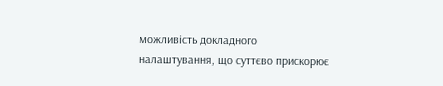можливість докладного налаштування, що суттєво прискорює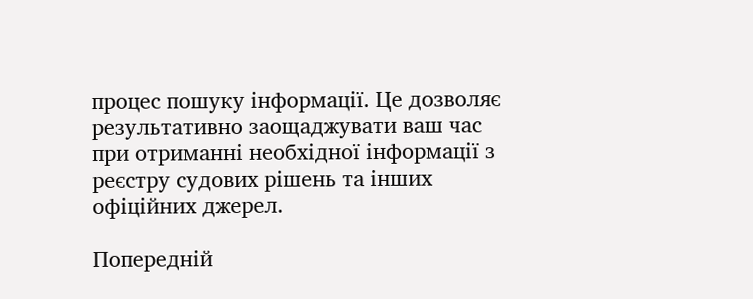процес пошуку інформації. Це дозволяє результативно заощаджувати ваш час при отриманні необхідної інформації з реєстру судових рішень та інших офіційних джерел.

Попередній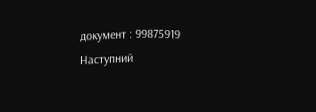документ : 99875919
Наступний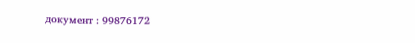документ : 99876172